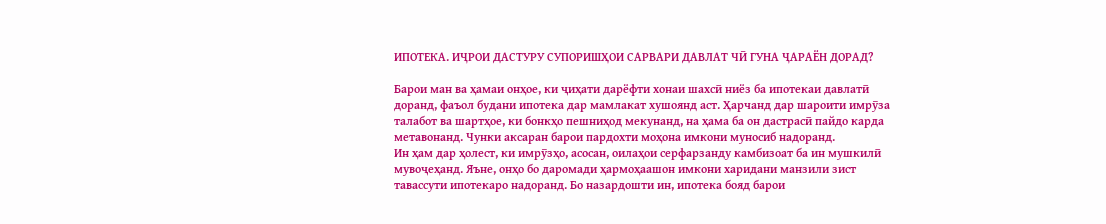ИПОТЕКА. ИҶРОИ ДАСТУРУ СУПОРИШҲОИ САРВАРИ ДАВЛАТ ЧӢ ГУНА ҶАРАЁН ДОРАД?

Барои ман ва ҳамаи онҳое, ки ҷиҳати дарёфти хонаи шахсӣ ниёз ба ипотекаи давлатӣ доранд, фаъол будани ипотека дар мамлакат хушоянд аст. Ҳарчанд дар шароити имрӯза талабот ва шартҳое, ки бонкҳо пешниҳод мекунанд, на ҳама ба он дастрасӣ пайдо карда метавонанд. Чунки аксаран барои пардохти моҳона имкони муносиб надоранд.
Ин ҳам дар ҳолест, ки имрӯзҳо, асосан, оилаҳои серфарзанду камбизоат ба ин мушкилӣ мувоҷеҳанд. Яъне, онҳо бо даромади ҳармоҳаашон имкони харидани манзили зист тавассути ипотекаро надоранд. Бо назардошти ин, ипотека бояд барои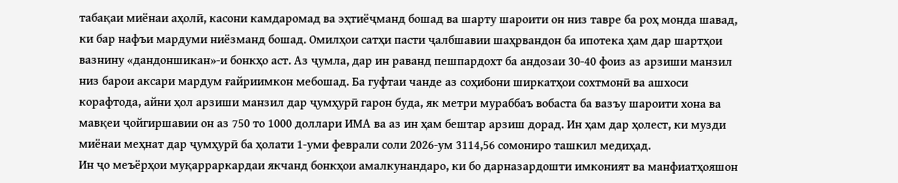табақаи миёнаи аҳолӣ, касони камдаромад ва эҳтиёҷманд бошад ва шарту шароити он низ тавре ба роҳ монда шавад, ки бар нафъи мардуми ниёзманд бошад. Омилҳои сатҳи пасти ҷалбшавии шаҳрвандон ба ипотека ҳам дар шартҳои вазнину «дандоншикан»-и бонкҳо аст. Аз ҷумла, дар ин раванд пешпардохт ба андозаи 30-40 фоиз аз арзиши манзил низ барои аксари мардум ғайриимкон мебошад. Ба гуфтаи чанде аз соҳибони ширкатҳои сохтмонӣ ва ашхоси корафтода, айни ҳол арзиши манзил дар ҷумҳурӣ гарон буда, як метри мураббаъ вобаста ба вазъу шароити хона ва мавқеи ҷойгиршавии он аз 750 то 1000 доллари ИМА ва аз ин ҳам бештар арзиш дорад. Ин ҳам дар ҳолест, ки музди миёнаи меҳнат дар ҷумҳурӣ ба ҳолати 1-уми феврали соли 2026-ум 3114,56 сомониро ташкил медиҳад.
Ин ҷо меъёрҳои муқарраркардаи якчанд бонкҳои амалкунандаро, ки бо дарназардошти имконият ва манфиатҳояшон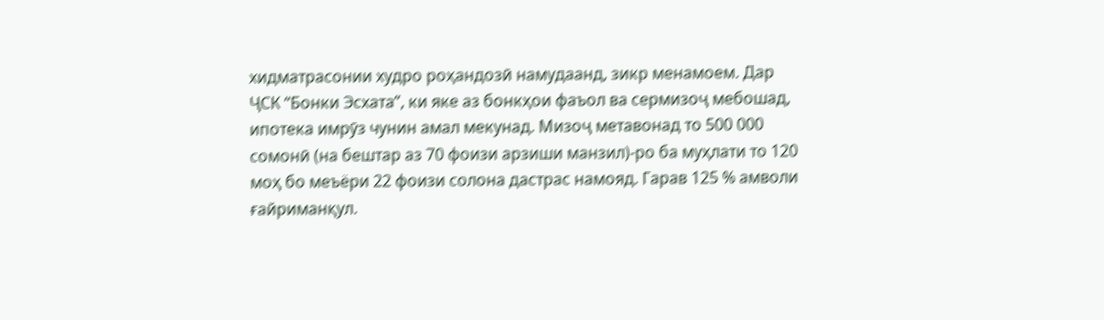хидматрасонии худро роҳандозӣ намудаанд, зикр менамоем. Дар ҶСК “Бонки Эсхата”, ки яке аз бонкҳои фаъол ва сермизоҷ мебошад, ипотека имрӯз чунин амал мекунад. Мизоҷ метавонад то 500 000 сомонӣ (на бештар аз 70 фоизи арзиши манзил)-ро ба муҳлати то 120 моҳ бо меъёри 22 фоизи солона дастрас намояд. Гарав 125 % амволи ғайриманқул.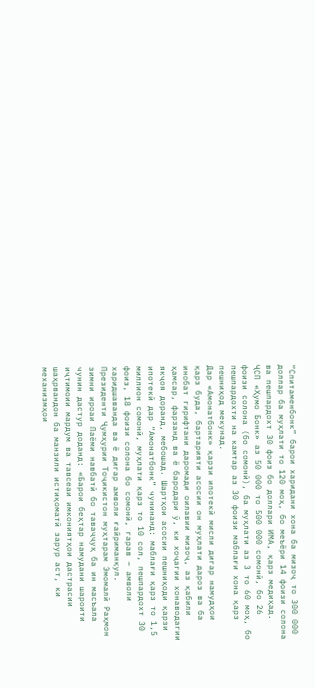“Спитаменбонк” барои харидани хона ба мизоҷ то 300 000 доллар ба муҳлати то 120 моҳ, бо меъёри 14 фоизи солона ва пешпардохт 30 фоиз бо доллари ИМА, қарз медиҳад.
ҶСП «Ҳумо Бонк» аз 50 000 то 500 000 сомонӣ, бо 26 фоизи солона (бо сомонӣ), ба муҳлати аз 3 то 60 моҳ, бо пешпардохти на камтар аз 30 фоизи маблағи хона қарз пешниҳод мекунад.
Дар «Амонатбонк» қарзи ипотекӣ мисли дигар намудҳои қарз буда, бартарияти асосии он муҳлати дароз ва ба инобат гирифтани даромади оилавии мизоҷ, аз қабили ҳамсар, фарзанд ва ё бародари ӯ, ки хоҷагии хонаводагии якҷоя доранд, мебошад. Шартҳои асосии пешниҳоди қарзи ипотекӣ дар “Амонатбонк” чунинанд: маблағи қарз то 1,5 миллион сомонӣ, муҳлати қарз то 10 сол, пешпардохт 30 фоиз, 18 фоизи солона бо сомонӣ, гарав – амволи харидшаванда ва ё дигар амволи ғайриманқул.
Президенти Ҷумҳурии Тоҷикистон муҳтарам Эмомалӣ Раҳмон зимни ироаи Паёми навбатӣ бо таваҷҷуҳ ба ин масъала чунин дастур доданд: «Барои беҳтар намудани шароити иҷтимоии мардум ва тавсеаи имкониятҳои дастрасии шаҳрвандон ба манзили истиқоматӣ зарур аст, ки механизмҳои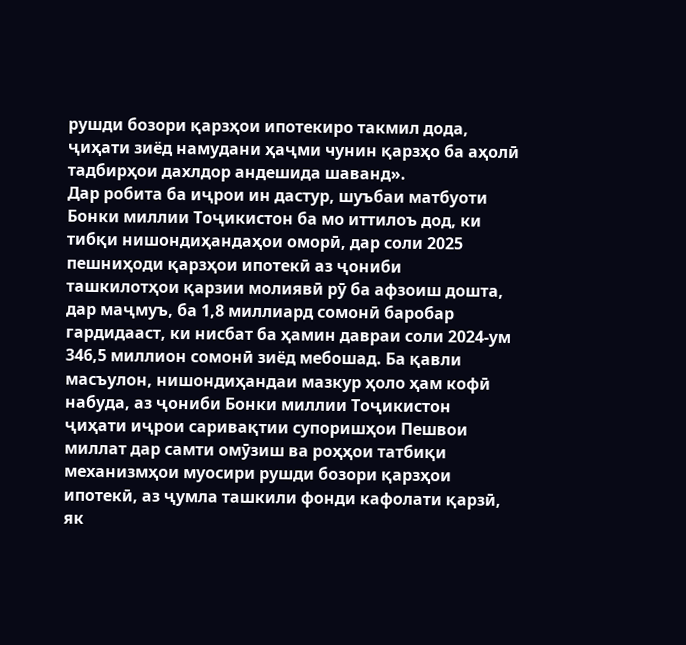рушди бозори қарзҳои ипотекиро такмил дода, ҷиҳати зиёд намудани ҳаҷми чунин қарзҳо ба аҳолӣ тадбирҳои дахлдор андешида шаванд».
Дар робита ба иҷрои ин дастур, шуъбаи матбуоти Бонки миллии Тоҷикистон ба мо иттилоъ дод, ки тибқи нишондиҳандаҳои оморӣ, дар соли 2025 пешниҳоди қарзҳои ипотекӣ аз ҷониби ташкилотҳои қарзии молиявӣ рӯ ба афзоиш дошта, дар маҷмуъ, ба 1,8 миллиард сомонӣ баробар гардидааст, ки нисбат ба ҳамин давраи соли 2024-ум 346,5 миллион сомонӣ зиёд мебошад. Ба қавли масъулон, нишондиҳандаи мазкур ҳоло ҳам кофӣ набуда, аз ҷониби Бонки миллии Тоҷикистон ҷиҳати иҷрои саривақтии супоришҳои Пешвои миллат дар самти омӯзиш ва роҳҳои татбиқи механизмҳои муосири рушди бозори қарзҳои ипотекӣ, аз ҷумла ташкили фонди кафолати қарзӣ, як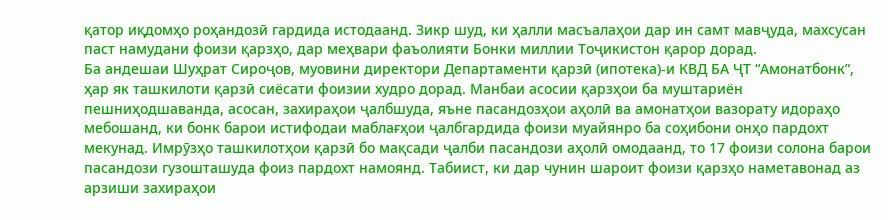қатор иқдомҳо роҳандозӣ гардида истодаанд. Зикр шуд, ки ҳалли масъалаҳои дар ин самт мавҷуда, махсусан паст намудани фоизи қарзҳо, дар меҳвари фаъолияти Бонки миллии Тоҷикистон қарор дорад.
Ба андешаи Шуҳрат Сироҷов, муовини директори Департаменти қарзӣ (ипотека)-и КВД БА ҶТ “Амонатбонк”, ҳар як ташкилоти қарзӣ сиёсати фоизии худро дорад. Манбаи асосии қарзҳои ба муштариён пешниҳодшаванда, асосан, захираҳои ҷалбшуда, яъне пасандозҳои аҳолӣ ва амонатҳои вазорату идораҳо мебошанд, ки бонк барои истифодаи маблағҳои ҷалбгардида фоизи муайянро ба соҳибони онҳо пардохт мекунад. Имрӯзҳо ташкилотҳои қарзӣ бо мақсади ҷалби пасандози аҳолӣ омодаанд, то 17 фоизи солона барои пасандози гузошташуда фоиз пардохт намоянд. Табиист, ки дар чунин шароит фоизи қарзҳо наметавонад аз арзиши захираҳои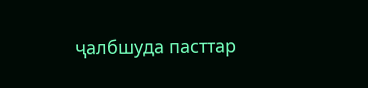ҷалбшуда пасттар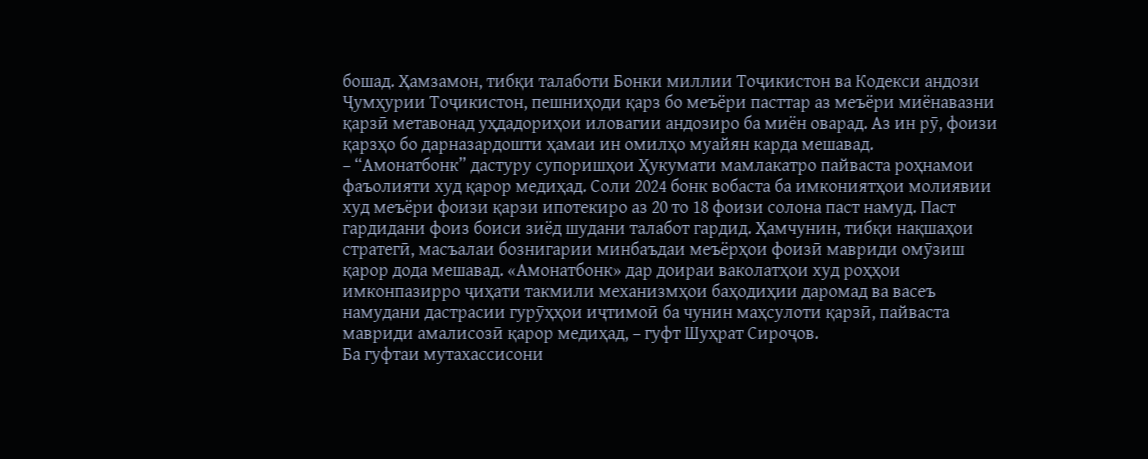бошад. Ҳамзамон, тибқи талаботи Бонки миллии Тоҷикистон ва Кодекси андози Ҷумҳурии Тоҷикистон, пешниҳоди қарз бо меъёри пасттар аз меъёри миёнавазни қарзӣ метавонад уҳдадориҳои иловагии андозиро ба миён оварад. Аз ин рӯ, фоизи қарзҳо бо дарназардошти ҳамаи ин омилҳо муайян карда мешавад.
– “Амонатбонк” дастуру супоришҳои Ҳукумати мамлакатро пайваста роҳнамои фаъолияти худ қарор медиҳад. Соли 2024 бонк вобаста ба имкониятҳои молиявии худ меъёри фоизи қарзи ипотекиро аз 20 то 18 фоизи солона паст намуд. Паст гардидани фоиз боиси зиёд шудани талабот гардид. Ҳамчунин, тибқи нақшаҳои стратегӣ, масъалаи бознигарии минбаъдаи меъёрҳои фоизӣ мавриди омӯзиш қарор дода мешавад. «Амонатбонк» дар доираи ваколатҳои худ роҳҳои имконпазирро ҷиҳати такмили механизмҳои баҳодиҳии даромад ва васеъ намудани дастрасии гурӯҳҳои иҷтимоӣ ба чунин маҳсулоти қарзӣ, пайваста мавриди амалисозӣ қарор медиҳад, – гуфт Шуҳрат Сироҷов.
Ба гуфтаи мутахассисони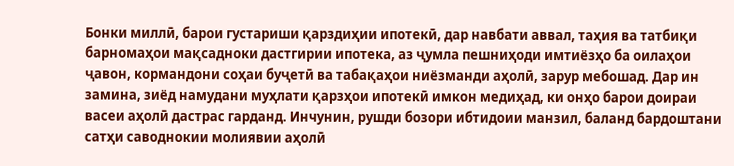Бонки миллӣ, барои густариши қарздиҳии ипотекӣ, дар навбати аввал, таҳия ва татбиқи барномаҳои мақсадноки дастгирии ипотека, аз ҷумла пешниҳоди имтиёзҳо ба оилаҳои ҷавон, кормандони соҳаи буҷетӣ ва табақаҳои ниёзманди аҳолӣ, зарур мебошад. Дар ин замина, зиёд намудани муҳлати қарзҳои ипотекӣ имкон медиҳад, ки онҳо барои доираи васеи аҳолӣ дастрас гарданд. Инчунин, рушди бозори ибтидоии манзил, баланд бардоштани сатҳи саводнокии молиявии аҳолӣ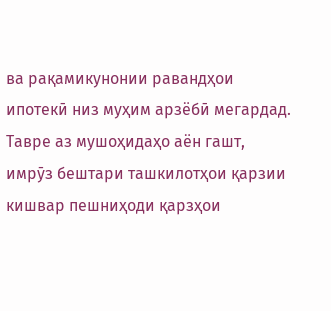ва рақамикунонии равандҳои ипотекӣ низ муҳим арзёбӣ мегардад.
Тавре аз мушоҳидаҳо аён гашт, имрӯз бештари ташкилотҳои қарзии кишвар пешниҳоди қарзҳои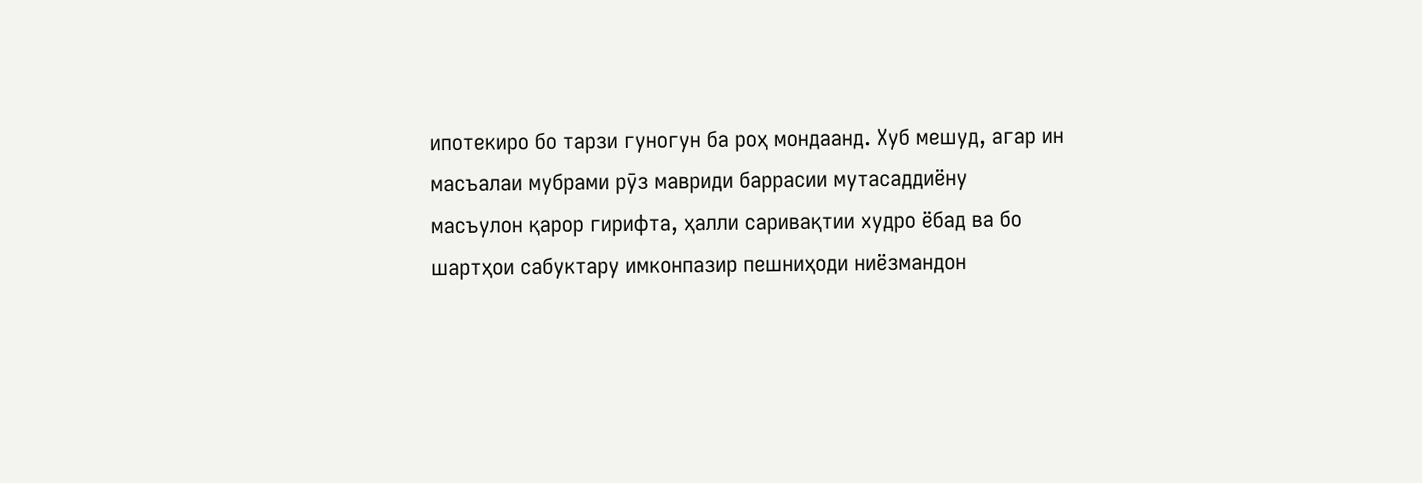ипотекиро бо тарзи гуногун ба роҳ мондаанд. Хуб мешуд, агар ин масъалаи мубрами рӯз мавриди баррасии мутасаддиёну масъулон қарор гирифта, ҳалли саривақтии худро ёбад ва бо шартҳои сабуктару имконпазир пешниҳоди ниёзмандон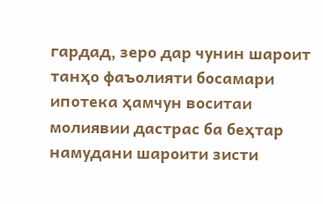гардад, зеро дар чунин шароит танҳо фаъолияти босамари ипотека ҳамчун воситаи молиявии дастрас ба беҳтар намудани шароити зисти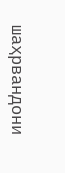шаҳрвандони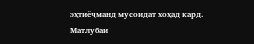эҳтиёҷманд мусоидат хоҳад кард.
Матлубаи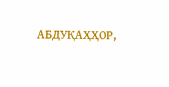АБДУҚАҲҲОР,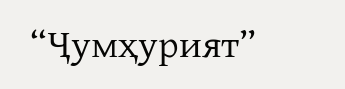“Ҷумҳурият”